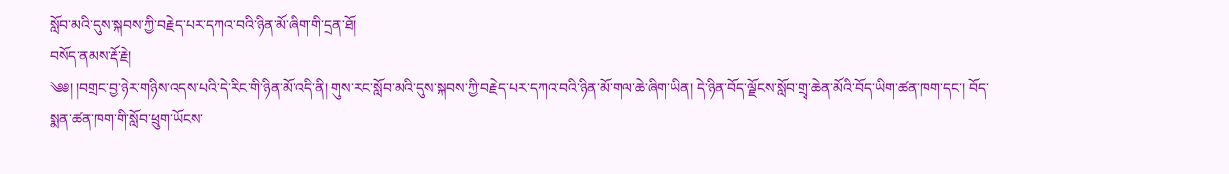སློབ་མའི་དུས་སྐབས་ཀྱི་བརྗེད་པར་དཀའ་བའི་ཉིན་མོ་ཞིག་གི་དྲན་ཐོ།
བསོད་ནམས་རྡོ་རྗེ།
༄༅། །བགྲང་བྱ་ཉེར་གཉིས་འདས་པའི་དེ་རིང་གི་ཉིན་མོ་འདི་ནི། གུས་རང་སློབ་མའི་དུས་སྐབས་ཀྱི་བརྗེད་པར་དཀའ་བའི་ཉིན་མོ་གལ་ཆེ་ཞིག་ཡིན། དེ་ཉིན་བོད་ལྗོངས་སློབ་གྲྭ་ཆེན་མོའི་བོད་ཡིག་ཚན་ཁག་དང་། བོད་སྨན་ཚན་ཁག་གི་སློབ་ཕྲུག་ཡོངས་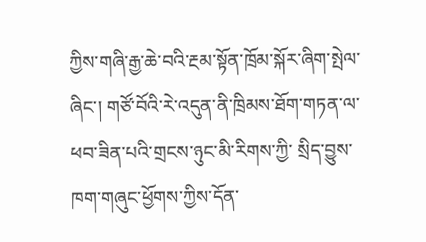ཀྱིས་གཞི་རྒྱ་ཆེ་བའི་རྔམ་སྟོན་ཁྲོམ་སྐོར་ཞིག་སྤེལ་ཞིང་། གཙོ་བོའི་རེ་འདུན་ནི་ཁྲིམས་ཐོག་གཏན་ལ་ཕབ་ཟིན་པའི་གྲངས་ཉུང་མི་རིགས་ཀྱི་ སྲིད་བྱུས་ཁག་གཞུང་ཕྱོགས་ཀྱིས་དོན་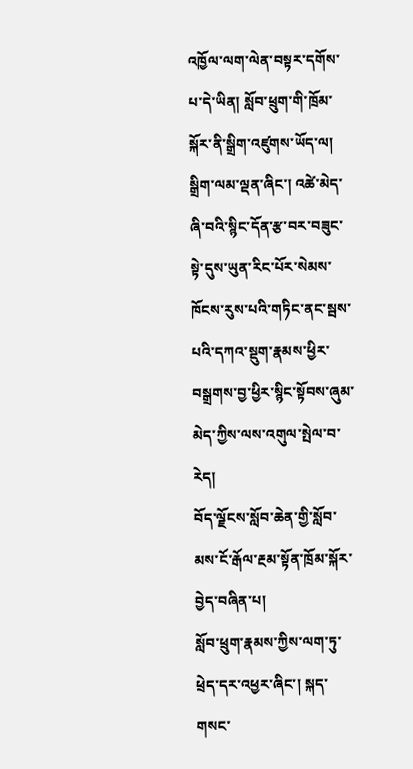འཁྱོལ་ལག་ལེན་བསྟར་དགོས་པ་དེ་ཡིན། སློབ་ཕྲུག་གི་ཁྲོམ་སྐོར་ནི་སྒྲིག་འཛུགས་ཡོད་ལ། སྒྲིག་ལམ་ལྡན་ཞིང་། འཚེ་མེད་ཞི་བའི་སྙིང་དོན་རྩ་བར་བཟུང་སྟེ་དུས་ཡུན་རིང་པོར་སེམས་ཁོངས་རུས་པའི་གཏིང་ནང་སྦས་པའི་དཀའ་སྡུག་རྣམས་ཕྱིར་བསྒྲགས་བྱ་ཕྱིར་སྙིང་སྟོབས་ཞུམ་མེད་ཀྱིས་ལས་འགུལ་སྤེལ་བ་རེད།
བོད་ལྗོངས་སློབ་ཆེན་གྱི་སློབ་མས་ངོ་རྒོལ་རྔམ་སྟོན་ཁྲོམ་སྐོར་བྱེད་བཞིན་པ།
སློབ་ཕྲུག་རྣམས་ཀྱིས་ལག་ཏུ་ཕྲེད་དར་འཕྱར་ཞིང་། སྐད་གསང་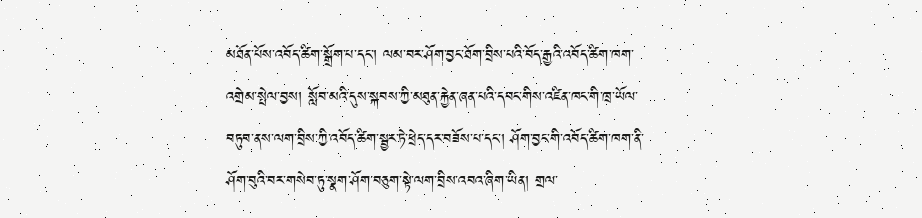མཐོན་པོས་འབོད་ཚིག་སྒྲོག་པ་དང་། ལམ་བར་ཤོག་བྱང་ཐོག་བྲིས་པའི་བོད་རྒྱའི་འབོད་ཚིག་ཁག་འགྲེམ་སྤེལ་བྱས། སློབ་མའི་དུས་སྐབས་ཀྱི་མཐུན་རྐྱེན་ཞན་པའི་དབང་གིས་འཛིན་ཁང་གི་ཁྲ་ཡོལ་བཏུབ་ནས་ལག་བྲིས་ཀྱི་འབོད་ཚིག་སྦྱར་ཏེ་ཕྲེད་དར་བཟོས་པ་དང་། ཤོག་བྱང་གི་འབོད་ཚིག་ཁག་ནི་ཤོག་བུའི་བར་གསེབ་ཏུ་སྣག་ཤོག་བཅུག་སྟེ་ལག་བྲིས་འབའ་ཞིག་ཡིན། གྲལ་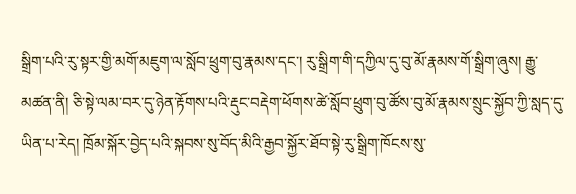སྒྲིག་པའི་རུ་སྟར་གྱི་མགོ་མཇུག་ལ་སློབ་ཕྲུག་བུ་རྣམས་དང་། རུ་སྒྲིག་གི་དཀྱིལ་དུ་བུ་མོ་རྣམས་གོ་སྒྲིག་ཞུས། རྒྱུ་མཚན་ནི། ཅི་སྟེ་ལམ་བར་དུ་ཉེན་རྟོགས་པའི་རྡུང་བརྡེག་ཕོགས་ཚེ་སློབ་ཕྲུག་བུ་ཚོས་བུ་མོ་རྣམས་སྲུང་སྐྱོབ་ཀྱི་སླད་དུ་ཡིན་པ་རེད། ཁྲོམ་སྐོར་བྱེད་པའི་སྐབས་སུ་བོད་མིའི་རྒྱབ་སྐྱོར་ཐོབ་སྟེ་རུ་སྒྲིག་ཁོངས་སུ་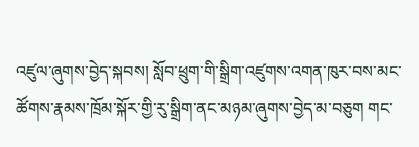འཛུལ་ཞུགས་བྱེད་སྐབས། སློབ་ཕྲུག་གི་སྒྲིག་འཛུགས་འགན་ཁུར་བས་མང་ཚོགས་རྣམས་ཁྲོམ་སྐོར་གྱི་རུ་སྒྲིག་ནང་མཉམ་ཞུགས་བྱེད་མ་བཅུག གང་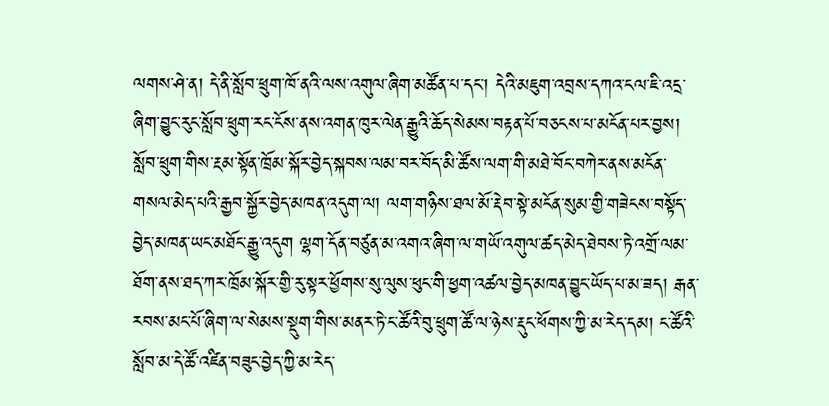ལགས་ཤེ་ན། དེ་ནི་སློབ་ཕྲུག་ཁོ་ནའི་ལས་འགུལ་ཞིག་མཚོན་པ་དང་། དེའི་མཇུག་འབྲས་དཀའ་ངལ་ཇི་འདྲ་ཞིག་བྱུང་རུང་སློབ་ཕྲུག་རང་ངོས་ནས་འགན་ཁུར་ལེན་རྒྱུའི་ཆོད་སེམས་བརྟན་པོ་བཅངས་པ་མངོན་པར་བྱས། སློབ་ཕྲུག་གིས་རྔམ་སྟོན་ཁྲོམ་སྐོར་བྱེད་སྐབས་ལམ་བར་བོད་མི་ཚོས་ལག་གི་མཐེ་བོང་བཀེར་ནས་མངོན་གསལ་མེད་པའི་རྒྱབ་སྐྱོར་བྱེད་མཁན་འདུག་ལ། ལག་གཉིས་ཐལ་མོ་རྡེབ་སྟེ་མངོན་སུམ་གྱི་གཟེངས་བསྟོད་བྱེད་མཁན་ཡང་མཐོང་རྒྱུ་འདུག ལྷག་དོན་བཙུན་མ་འགའ་ཞིག་ལ་གཡོ་འགུལ་ཚད་མེད་ཐེབས་ཏེ་འགྲོ་ལམ་ཐོག་ནས་ཐད་ཀར་ཁྲོམ་སྐོར་གྱི་རུ་སྟར་ཕྱོགས་སུ་ལུས་ཕུང་གི་ཕྱག་འཚལ་བྱེད་མཁན་བྱུང་ཡོད་པ་མ་ཟད། རྒན་རབས་མང་པོ་ཞིག་ལ་སེམས་སྡུག་གིས་མནར་ཏེ་ང་ཚོའི་བུ་ཕྲུག་ཚོ་ལ་ཉེས་རྡུང་ཕོགས་ཀྱི་མ་རེད་དམ། ང་ཚོའི་སློབ་མ་དེ་ཚོ་འཛིན་བཟུང་བྱེད་ཀྱི་མ་རེད་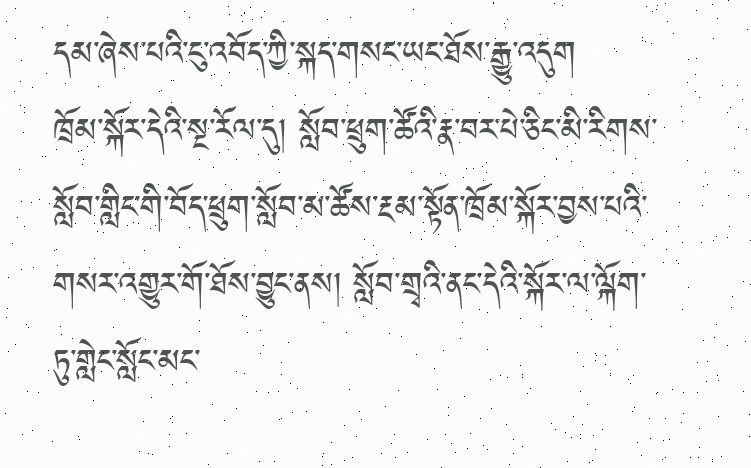དམ་ཞེས་པའི་ངུ་འབོད་ཀྱི་སྐད་གསང་ཡང་ཐོས་རྒྱུ་འདུག
ཁྲོམ་སྐོར་དེའི་སྔ་རོལ་དུ། སློབ་ཕྲུག་ཚོའི་རྣ་བར་པེ་ཅིང་མི་རིགས་སློབ་གླིང་གི་བོད་ཕྲུག་སློབ་མ་ཚོས་རྔམ་སྟོན་ཁྲོམ་སྐོར་བྱས་པའི་གསར་འགྱུར་གོ་ཐོས་བྱུང་ནས། སློབ་གྲྭའི་ནང་དེའི་སྐོར་ལ་ལྐོག་ཏུ་གླེང་སློང་མང་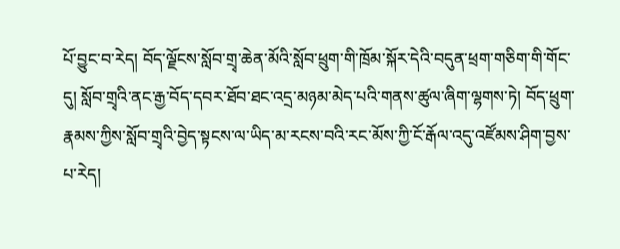པོ་བྱུང་བ་རེད། བོད་ལྗོངས་སློབ་གྲྭ་ཆེན་མོའི་སློབ་ཕྲུག་གི་ཁྲོམ་སྐོར་དེའི་བདུན་ཕྲག་གཅིག་གི་གོང་དུ། སློབ་གྲྭའི་ནང་རྒྱ་བོད་དབར་ཐོབ་ཐང་འདྲ་མཉམ་མེད་པའི་གནས་ཚུལ་ཞིག་ལྷགས་ཏེ། བོད་ཕྲུག་རྣམས་ཀྱིས་སློབ་གྲྭའི་བྱེད་སྟངས་ལ་ཡིད་མ་རངས་བའི་རང་མོས་ཀྱི་ངོ་རྒོལ་འདུ་འཛོམས་ཤིག་བྱས་པ་རེད།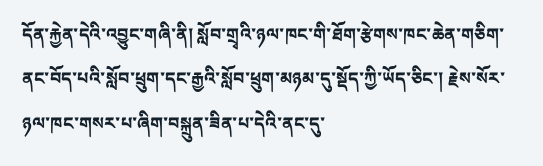དོན་རྐྱེན་དེའི་འབྱུང་གཞི་ནི། སློབ་གྲྭའི་ཉལ་ཁང་གི་ཐོག་རྩེགས་ཁང་ཆེན་གཅིག་ནང་བོད་པའི་སློབ་ཕྲུག་དང་རྒྱའི་སློབ་ཕྲུག་མཉམ་དུ་སྡོད་ཀྱི་ཡོད་ཅིང་། རྗེས་སོར་ཉལ་ཁང་གསར་པ་ཞིག་བསྐྲུན་ཟིན་པ་དེའི་ནང་དུ་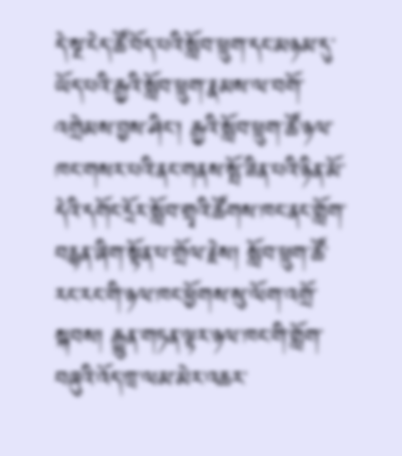དེ་སྔ་ངེད་ཚོ་བོད་པའི་སློབ་ཕྲུག་དང་མཉམ་དུ་ཡོད་པའི་རྒྱའི་སློབ་ཕྲུག་རྣམས་ལ་བགོ་འགྲེམས་བྱས་ཤིང་། རྒྱའི་སློབ་ཕྲུག་ཚོ་ཉལ་ཁང་གསར་པའི་ནང་གནས་སྤོ་ཟིན་པའི་ཉིན་མོ་དེའི་དགོང་དྲོར་སློབ་གྲྭའི་ཚོགས་ཁང་ནང་གློག་བརྙན་ཞིག་སྟོན་པ་གྲོལ་རྗེས། སློབ་ཕྲུག་ཚོ་རང་རང་གི་ཉལ་ཁང་ཕྱོགས་སུ་ལོག་འགྲོ་སྐབས། རྒྱུན་གཏན་ལྟར་ཉལ་ཁང་གི་གློག་བཞུའི་འོད་ཁྲ་ལམ་མེར་འཆར་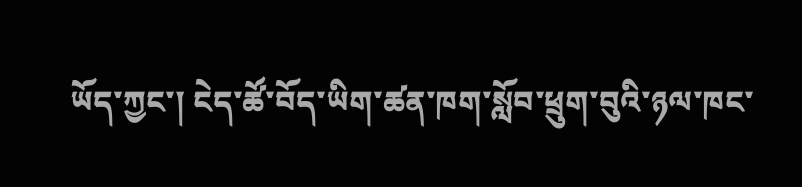ཡོད་ཀྱང་། ངེད་ཚོ་བོད་ཡིག་ཚན་ཁག་སློབ་ཕྲུག་བུའི་ཉལ་ཁང་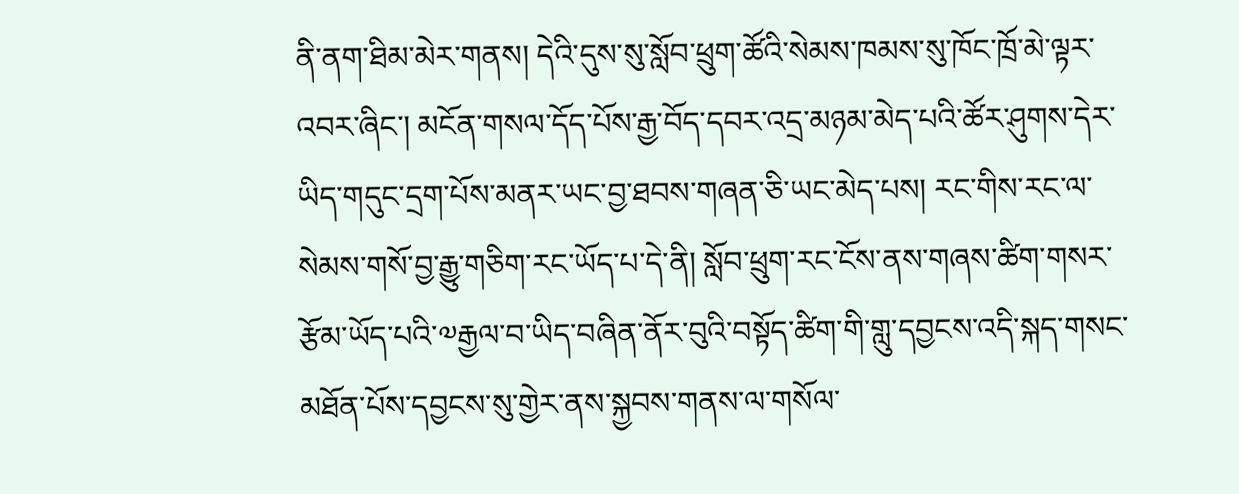ནི་ནག་ཐིམ་མེར་གནས། དེའི་དུས་སུ་སློབ་ཕྲུག་ཚོའི་སེམས་ཁམས་སུ་ཁོང་ཁྲོ་མེ་ལྟར་འབར་ཞིང་། མངོན་གསལ་དོད་པོས་རྒྱ་བོད་དབར་འདྲ་མཉམ་མེད་པའི་ཚོར་ཤུགས་དེར་ཡིད་གདུང་དྲག་པོས་མནར་ཡང་བྱ་ཐབས་གཞན་ཅི་ཡང་མེད་པས། རང་གིས་རང་ལ་སེམས་གསོ་བྱ་རྒྱུ་གཅིག་རང་ཡོད་པ་དེ་ནི། སློབ་ཕྲུག་རང་ངོས་ནས་གཞས་ཚིག་གསར་རྩོམ་ཡོད་པའི་༧རྒྱལ་བ་ཡིད་བཞིན་ནོར་བུའི་བསྟོད་ཚིག་གི་གླུ་དབྱངས་འདི་སྐད་གསང་མཐོན་པོས་དབྱངས་སུ་གྱེར་ནས་སྐྱབས་གནས་ལ་གསོལ་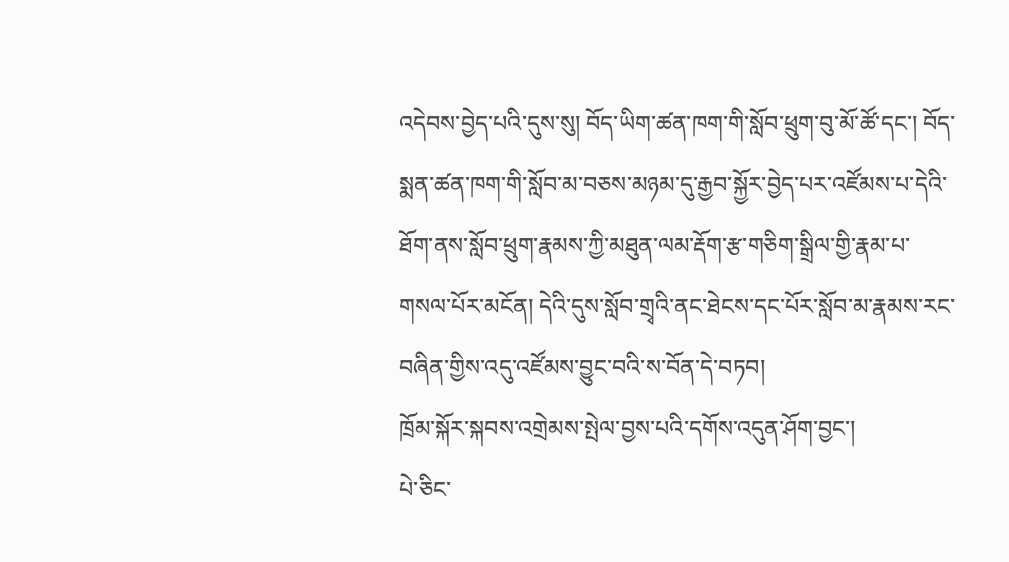འདེབས་བྱེད་པའི་དུས་སུ། བོད་ཡིག་ཚན་ཁག་གི་སློབ་ཕྲུག་བུ་མོ་ཚོ་དང་། བོད་སྨན་ཚན་ཁག་གི་སློབ་མ་བཅས་མཉམ་དུ་རྒྱབ་སྐྱོར་བྱེད་པར་འཛོམས་པ་དེའི་ཐོག་ནས་སློབ་ཕྲུག་རྣམས་ཀྱི་མཐུན་ལམ་རྡོག་རྩ་གཅིག་སྒྲིལ་གྱི་རྣམ་པ་གསལ་པོར་མངོན། དེའི་དུས་སློབ་གྲྭའི་ནང་ཐེངས་དང་པོར་སློབ་མ་རྣམས་རང་བཞིན་གྱིས་འདུ་འཛོམས་བྱུང་བའི་ས་བོན་དེ་བཏབ།
ཁྲོམ་སྐོར་སྐབས་འགྲེམས་སྤེལ་བྱས་པའི་དགོས་འདུན་ཤོག་བྱང་།
པེ་ཅིང་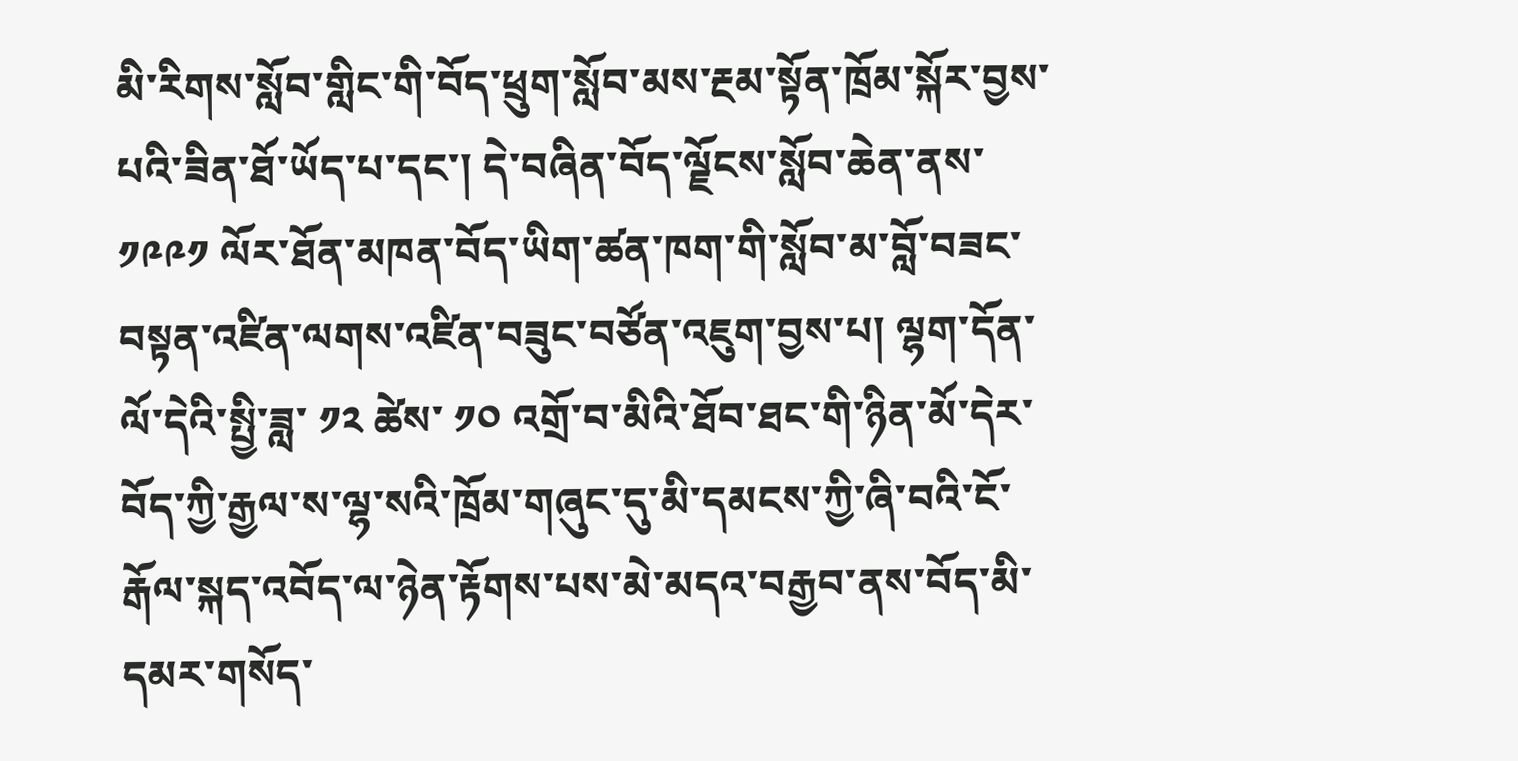མི་རིགས་སློབ་གླིང་གི་བོད་ཕྲུག་སློབ་མས་རྔམ་སྟོན་ཁྲོམ་སྐོར་བྱས་པའི་ཟིན་ཐོ་ཡོད་པ་དང་། དེ་བཞིན་བོད་ལྗོངས་སློབ་ཆེན་ནས་ ༡༩༩༡ ལོར་ཐོན་མཁན་བོད་ཡིག་ཚན་ཁག་གི་སློབ་མ་བློ་བཟང་བསྟན་འཛིན་ལགས་འཛིན་བཟུང་བཙོན་འཇུག་བྱས་པ། ལྷག་དོན་ལོ་དེའི་སྤྱི་ཟླ་ ༡༢ ཚེས་ ༡༠ འགྲོ་བ་མིའི་ཐོབ་ཐང་གི་ཉིན་མོ་དེར་བོད་ཀྱི་རྒྱལ་ས་ལྷ་སའི་ཁྲོམ་གཞུང་དུ་མི་དམངས་ཀྱི་ཞི་བའི་ངོ་རྒོལ་སྐད་འབོད་ལ་ཉེན་རྟོགས་པས་མེ་མདའ་བརྒྱབ་ནས་བོད་མི་དམར་གསོད་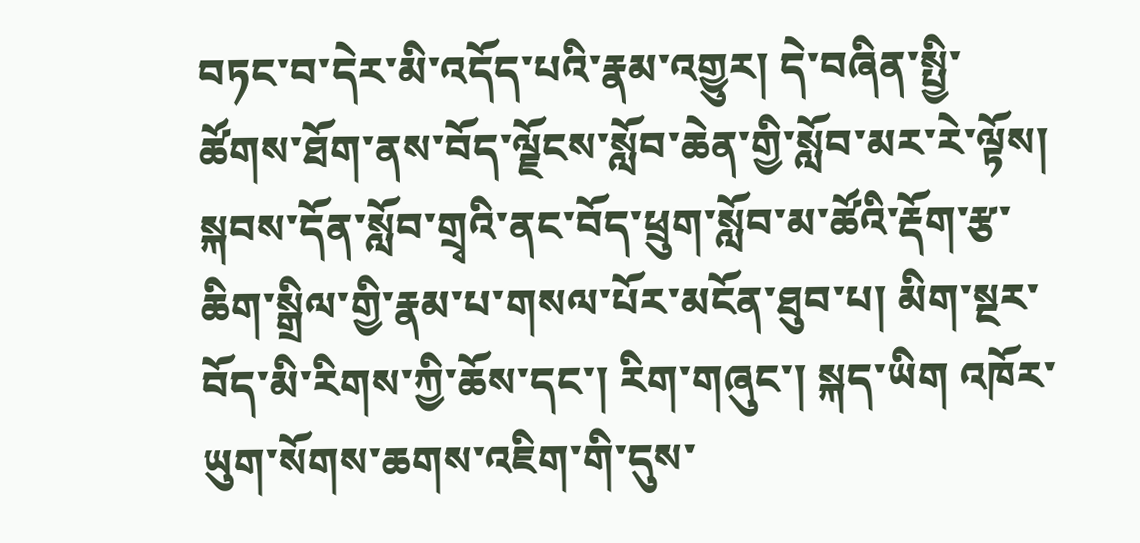བཏང་བ་དེར་མི་འདོད་པའི་རྣམ་འགྱུར། དེ་བཞིན་སྤྱི་ཚོགས་ཐོག་ནས་བོད་ལྗོངས་སློབ་ཆེན་གྱི་སློབ་མར་རེ་ལྟོས། སྐབས་དོན་སློབ་གྲྭའི་ནང་བོད་ཕྲུག་སློབ་མ་ཚོའི་རྡོག་རྩ་ཆིག་སྒྲིལ་གྱི་རྣམ་པ་གསལ་པོར་མངོན་ཐུབ་པ། མིག་སྔར་བོད་མི་རིགས་ཀྱི་ཆོས་དང་། རིག་གཞུང་། སྐད་ཡིག འཁོར་ཡུག་སོགས་ཆགས་འཇིག་གི་དུས་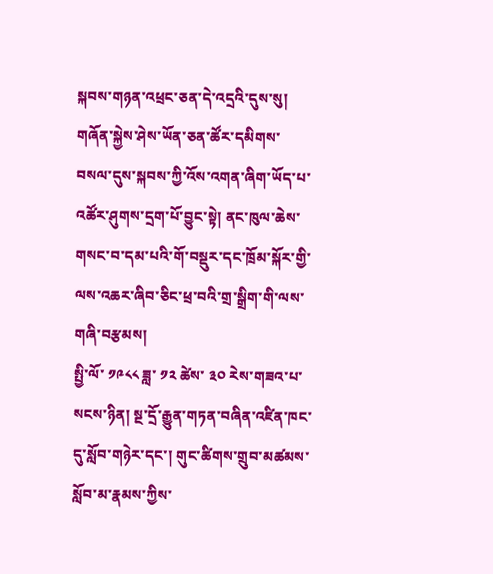སྐབས་གཉན་འཕྲང་ཅན་དེ་འདྲའི་དུས་སུ། གཞོན་སྐྱེས་ཤེས་ཡོན་ཅན་ཚོར་དམིགས་བསལ་དུས་སྐབས་ཀྱི་འོས་འགན་ཞིག་ཡོད་པ་འཚོར་ཤུགས་དྲག་པོ་བྱུང་སྟེ། ནང་ཁུལ་ཆེས་གསང་བ་དམ་པའི་གོ་བསྡུར་དང་ཁྲོམ་སྐོར་གྱི་ལས་འཆར་ཞིབ་ཅིང་ཕྲ་བའི་གྲ་སྒྲིག་གི་ལས་གཞི་བརྩམས།
སྤྱི་ལོ་ ༡༩༨༨ ཟླ་ ༡༢ ཚེས་ ༣༠ རེས་གཟའ་པ་སངས་ཉིན། སྔ་དྲོ་རྒྱུན་གཏན་བཞིན་འཛིན་ཁང་དུ་སློབ་གཉེར་དང་། གུང་ཚིགས་གྲུབ་མཚམས་སློབ་མ་རྣམས་ཀྱིས་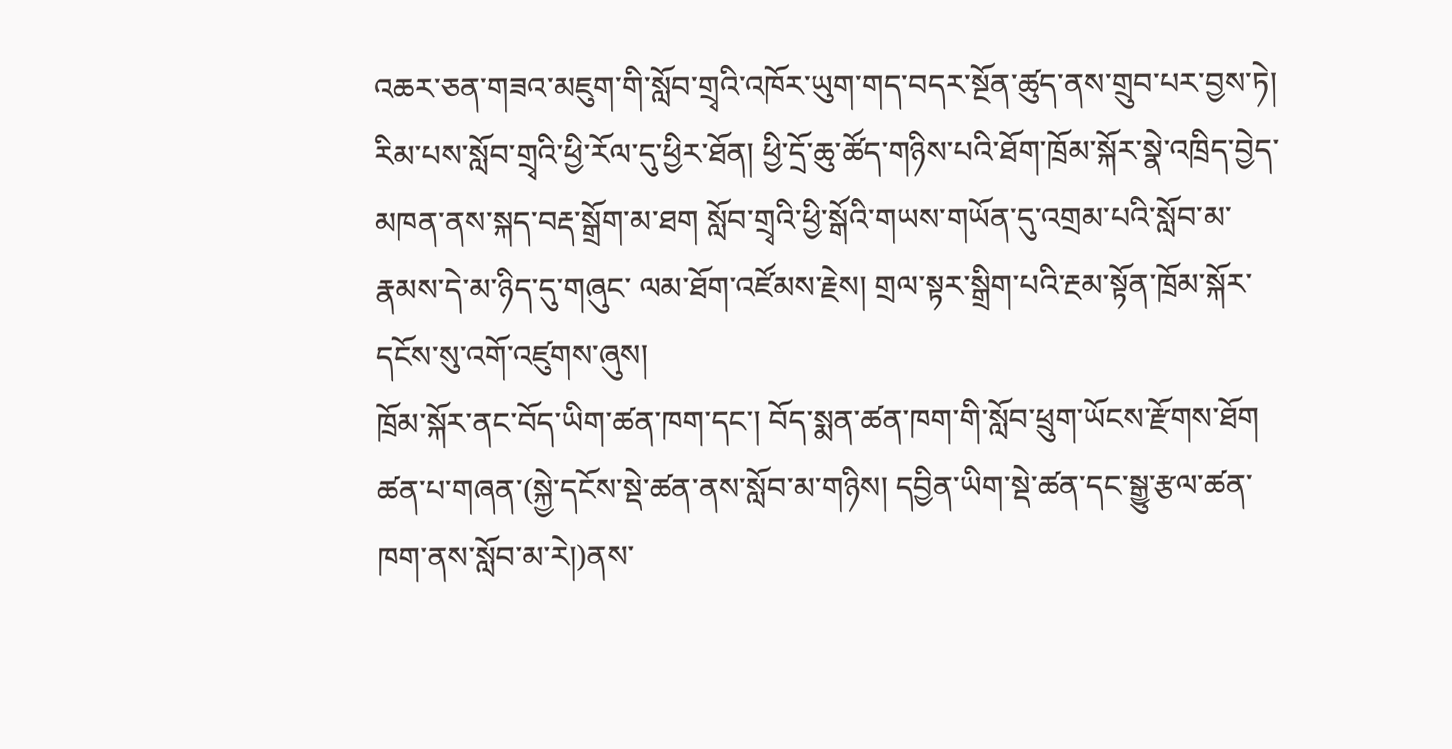འཆར་ཅན་གཟའ་མཇུག་གི་སློབ་གྲྭའི་འཁོར་ཡུག་གད་བདར་སྔོན་ཚུད་ནས་གྲུབ་པར་བྱས་ཏེ། རིམ་པས་སློབ་གྲྭའི་ཕྱི་རོལ་དུ་ཕྱིར་ཐོན། ཕྱི་དྲོ་ཆུ་ཚོད་གཉིས་པའི་ཐོག་ཁྲོམ་སྐོར་སྣེ་འཁྲིད་བྱེད་མཁན་ནས་སྐད་བརྡ་སྒྲོག་མ་ཐག སློབ་གྲྭའི་ཕྱི་སྒོའི་གཡས་གཡོན་དུ་འགྲམ་པའི་སློབ་མ་རྣམས་དེ་མ་ཉིད་དུ་གཞུང་ ལམ་ཐོག་འཛོམས་རྗེས། གྲལ་སྟར་སྒྲིག་པའི་རྔམ་སྟོན་ཁྲོམ་སྐོར་དངོས་སུ་འགོ་འཛུགས་ཞུས།
ཁྲོམ་སྐོར་ནང་བོད་ཡིག་ཚན་ཁག་དང་། བོད་སྨན་ཚན་ཁག་གི་སློབ་ཕྲུག་ཡོངས་རྫོགས་ཐོག ཚན་པ་གཞན་(སྐྱེ་དངོས་སྡེ་ཚན་ནས་སློབ་མ་གཉིས། དབྱིན་ཡིག་སྡེ་ཚན་དང་སྒྱུ་རྩལ་ཚན་ཁག་ནས་སློབ་མ་རེ།)ནས་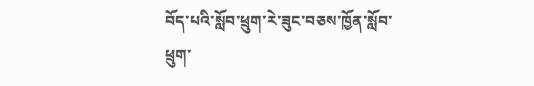བོད་པའི་སློབ་ཕྲུག་རེ་ཟུང་བཅས་ཁྱོན་སློབ་ཕྲུག་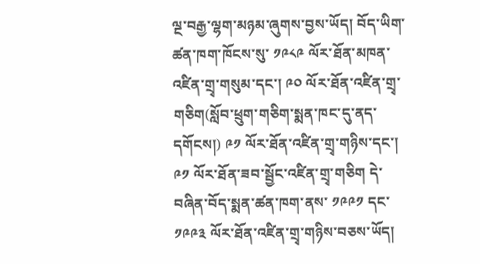ལྔ་བརྒྱ་ལྷག་མཉམ་ཞུགས་བྱས་ཡོད། བོད་ཡིག་ཚན་ཁག་ཁོངས་སུ་ ༡༩༨༩ ལོར་ཐོན་མཁན་འཛིན་གྲྭ་གསུམ་དང་། ༩༠ ལོར་ཐོན་འཛིན་གྲྭ་གཅིག(སློབ་ཕྲུག་གཅིག་སྨན་ཁང་དུ་ནད་དགོངས།) ༩༡ ལོར་ཐོན་འཛིན་གྲྭ་གཉིས་དང་། ༩༡ ལོར་ཐོན་ཟབ་སྦྱོང་འཛིན་གྲྭ་གཅིག དེ་བཞིན་བོད་སྨན་ཚན་ཁག་ནས་ ༡༩༩༡ དང་ ༡༩༩༣ ལོར་ཐོན་འཛིན་གྲྭ་གཉིས་བཅས་ཡོད།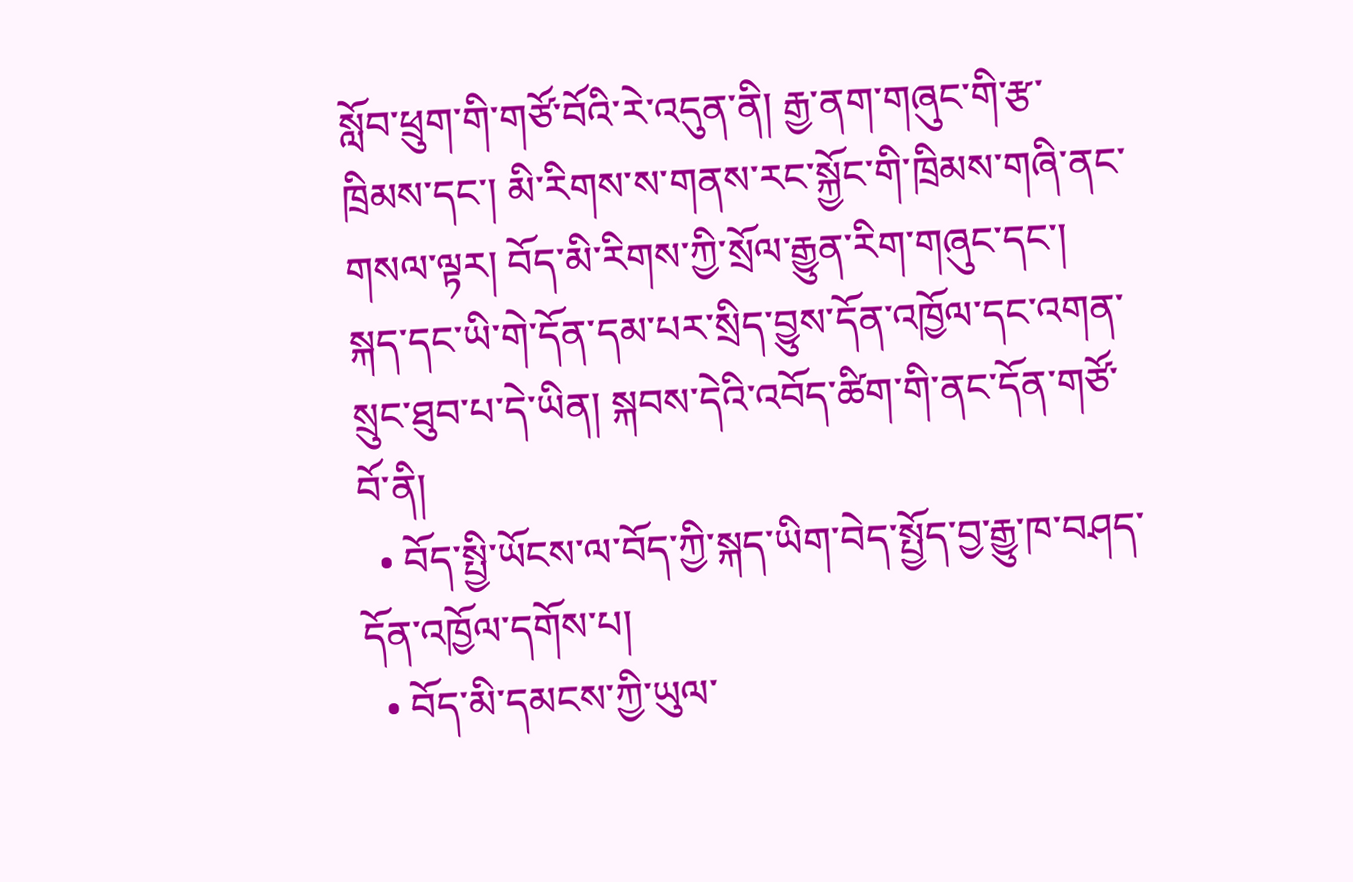སློབ་ཕྲུག་གི་གཙོ་བོའི་རེ་འདུན་ནི། རྒྱ་ནག་གཞུང་གི་རྩ་ཁྲིམས་དང་། མི་རིགས་ས་གནས་རང་སྐྱོང་གི་ཁྲིམས་གཞི་ནང་གསལ་ལྟར། བོད་མི་རིགས་ཀྱི་སྲོལ་རྒྱུན་རིག་གཞུང་དང་། སྐད་དང་ཡི་གེ་དོན་དམ་པར་སྲིད་བྱུས་དོན་འཁྱོལ་དང་འགན་སྲུང་ཐུབ་པ་དེ་ཡིན། སྐབས་དེའི་འབོད་ཚིག་གི་ནང་དོན་གཙོ་བོ་ནི།
  • བོད་སྤྱི་ཡོངས་ལ་བོད་ཀྱི་སྐད་ཡིག་བེད་སྤྱོད་བྱ་རྒྱུ་ཁ་བཤད་དོན་འཁྱོལ་དགོས་པ།
  • བོད་མི་དམངས་ཀྱི་ཡུལ་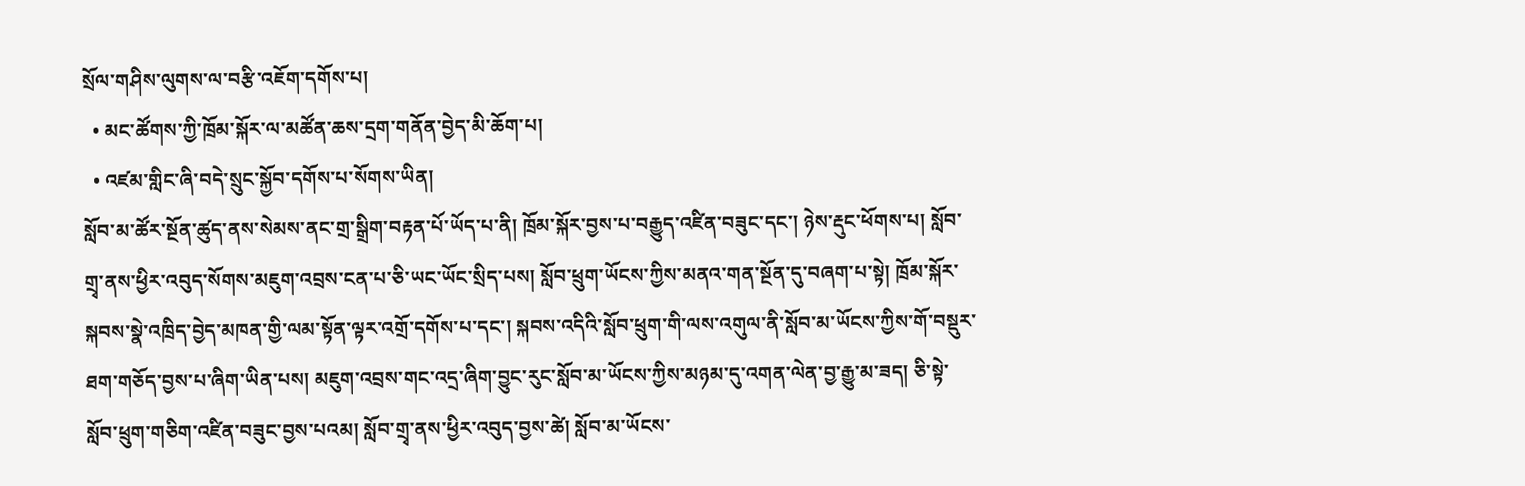སྲོལ་གཤིས་ལུགས་ལ་བརྩི་འཇོག་དགོས་པ།
  • མང་ཚོགས་ཀྱི་ཁྲོམ་སྐོར་ལ་མཚོན་ཆས་དྲག་གནོན་བྱེད་མི་ཆོག་པ།
  • འཛམ་གླིང་ཞི་བདེ་སྲུང་སྐྱོབ་དགོས་པ་སོགས་ཡིན།
སློབ་མ་ཚོར་སྔོན་ཚུད་ནས་སེམས་ནང་གྲ་སྒྲིག་བརྟན་པོ་ཡོད་པ་ནི། ཁྲོམ་སྐོར་བྱས་པ་བརྒྱུད་འཛིན་བཟུང་དང་། ཉེས་རྡུང་ཕོགས་པ། སློབ་གྲྭ་ནས་ཕྱིར་འབུད་སོགས་མཇུག་འབྲས་ངན་པ་ཅི་ཡང་ཡོང་སྲིད་པས། སློབ་ཕྲུག་ཡོངས་ཀྱིས་མནའ་གན་སྔོན་དུ་བཞག་པ་སྟེ། ཁྲོམ་སྐོར་སྐབས་སྣེ་འཁྲིད་བྱེད་མཁན་གྱི་ལམ་སྟོན་ལྟར་འགྲོ་དགོས་པ་དང་། སྐབས་འདིའི་སློབ་ཕྲུག་གི་ལས་འགུལ་ནི་སློབ་མ་ཡོངས་ཀྱིས་གོ་བསྡུར་ཐག་གཅོད་བྱས་པ་ཞིག་ཡིན་པས། མཇུག་འབྲས་གང་འདྲ་ཞིག་བྱུང་རུང་སློབ་མ་ཡོངས་ཀྱིས་མཉམ་དུ་འགན་ལེན་བྱ་རྒྱུ་མ་ཟད། ཅི་སྟེ་སློབ་ཕྲུག་གཅིག་འཛིན་བཟུང་བྱས་པའམ། སློབ་གྲྭ་ནས་ཕྱིར་འབུད་བྱས་ཚེ། སློབ་མ་ཡོངས་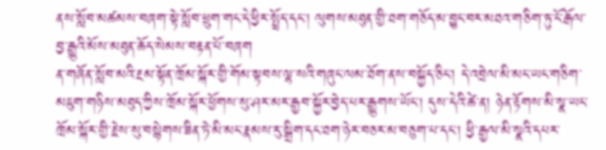ནས་སློབ་མཚམས་བཞག་སྟེ་སློབ་ཕྲུག་གང་དེ་ཕྱིར་སྤྲོད་དང་། ལུགས་མཐུན་གྱི་ཐག་གཅོད་མ་བྱུང་བར་མཐའ་གཅིག་ཏུ་ངོ་རྒོལ་བྱ་རྒྱུའི་མོས་མཐུན་ཆོད་སེམས་བརྟན་པོ་བཞག
ན་གཞོན་སློབ་མའི་རྔམ་སྟོན་ཁྲོམ་སྐོར་གྱི་གོམ་སྟབས་ལྷ་སའི་གཞུང་ལམ་ཐོག་ནས་བསྐྱོད་ཅིང་། དེ་འབྲེལ་མི་མང་ཡང་གཅིག་མཇུག་གཉིས་མཐུད་ཀྱིས་ཁྲོམ་སྐོར་ཕྱོགས་སུ་ཤར་མར་རྒྱབ་སྐྱོར་བྱེད་པར་རྒྱུགས་ཡོང་། དུས་དེའི་ཚེ་ན། ཉེན་རྟོགས་མི་སྣ་ཡང་ཁྲོམ་སྐོར་གྱི་རྗེས་སུ་བསྙེགས་ཟིན་ཏེ་མི་མང་རྣམས་རུ་སྒྲིག་དང་ཐག་ཉེར་བཅར་མ་བཅུག་པ་དང་། ཕྱི་རྒྱལ་མི་སྣའི་དཔར་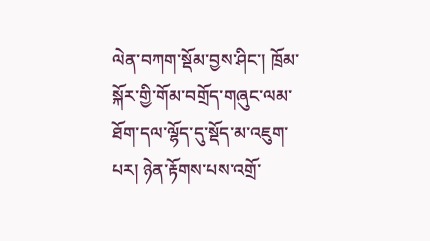ལེན་བཀག་སྡོམ་བྱས་ཤིང་། ཁྲོམ་སྐོར་གྱི་གོམ་བགྲོད་གཞུང་ལམ་ཐོག་དལ་ལྷོད་དུ་སྡོད་མ་འཇུག་པར། ཉེན་རྟོགས་པས་འགྲོ་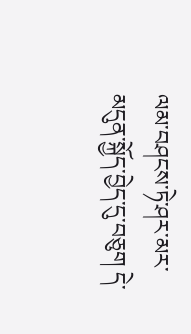ལམ་བཤངས་ཏེ་ཤར་མར་མདུན་སྐྱོད་བྱེད་དུ་བཅུག དེ་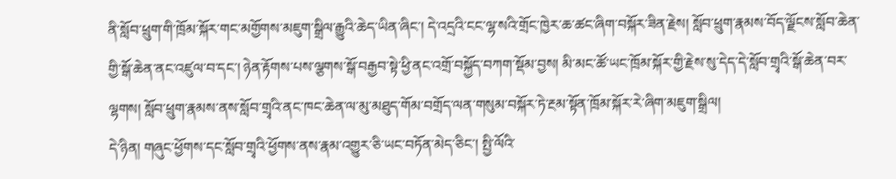ནི་སློབ་ཕྲུག་གི་ཁྲོམ་སྐོར་གང་མགྱོགས་མཇུག་སྒྲིལ་རྒྱུའི་ཆེད་ཡིན་ཞིང་། དེ་འདྲའི་ངང་ལྷ་སའི་གྲོང་ཁྱེར་ཆ་ཚང་ཞིག་བསྐོར་ཟིན་རྗེས། སློབ་ཕྲུག་རྣམས་བོད་ལྗོངས་སློབ་ཆེན་གྱི་སྒོ་ཆེན་ནང་འཛུལ་བ་དང་། ཉེན་རྟོགས་པས་ལྕགས་སྒོ་བརྒྱབ་སྟེ་ཕྱི་ནང་འགྲོ་བསྐྱོད་བཀག་སྡོམ་བྱས། མི་མང་ཚོ་ཡང་ཁྲོམ་སྐོར་གྱི་རྗེས་སུ་དེད་དེ་སློབ་གྲྭའི་སྒོ་ཆེན་བར་ལྷགས། སློབ་ཕྲུག་རྣམས་ནས་སློབ་གྲྭའི་ནང་ཁང་ཆེན་ལ་མུ་མཐུད་གོམ་བགྲོད་ལན་གསུམ་བསྐོར་ཏེ་རྔམ་སྟོན་ཁྲོམ་སྐོར་རེ་ཞིག་མཇུག་སྒྲིལ།
དེ་ཉིན། གཞུང་ཕྱོགས་དང་སློབ་གྲྭའི་ཕྱོགས་ནས་རྣམ་འགྱུར་ཅི་ཡང་བཏོན་མེད་ཅིང་། སྤྱི་ལོའི་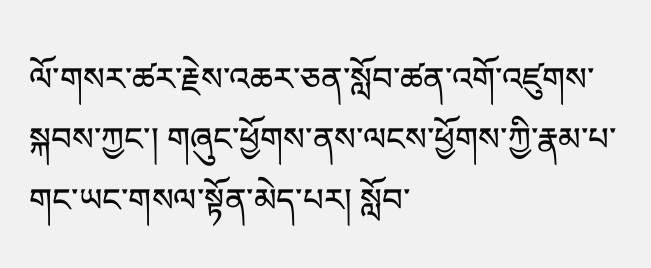ལོ་གསར་ཚར་རྗེས་འཆར་ཅན་སློབ་ཚན་འགོ་འཛུགས་སྐབས་ཀྱང་། གཞུང་ཕྱོགས་ནས་ལངས་ཕྱོགས་ཀྱི་རྣམ་པ་གང་ཡང་གསལ་སྟོན་མེད་པར། སློབ་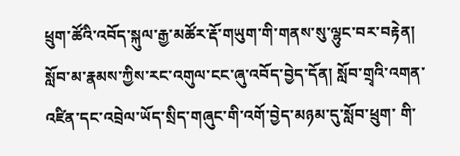ཕྲུག་ཚོའི་འབོད་སྐུལ་རྒྱ་མཚོར་རྡོ་གཡུག་གི་གནས་སུ་ལྷུང་བར་བརྟེན། སློབ་མ་རྣམས་ཀྱིས་རང་འགུལ་ངང་ཞུ་འབོད་བྱེད་དོན། སློབ་གྲྭའི་འགན་འཛིན་དང་འབྲེལ་ཡོད་སྲིད་གཞུང་གི་འགོ་བྱེད་མཉམ་དུ་སློབ་ཕྲུག་ གི་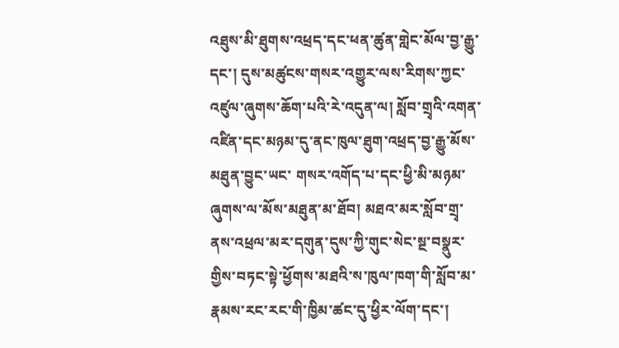འཐུས་མི་ཐུགས་འཕྲད་དང་ཕན་ཚུན་གླེང་མོལ་བྱ་རྒྱུ་དང་། དུས་མཚུངས་གསར་འགྱུར་ལས་རིགས་ཀྱང་འཛུལ་ཞུགས་ཆོག་པའི་རེ་འདུན་ལ། སློབ་གྲྭའི་འགན་འཛིན་དང་མཉམ་དུ་ནང་ཁུལ་ཐུག་འཕྲད་བྱ་རྒྱུ་མོས་མཐུན་བྱུང་ཡང་ གསར་འགོད་པ་དང་ཕྱི་མི་མཉམ་ཞུགས་ལ་མོས་མཐུན་མ་ཐོབ། མཐའ་མར་སློབ་གྲྭ་ནས་འཕྲལ་མར་དགུན་དུས་ཀྱི་གུང་སེང་སྔ་བསྣུར་གྱིས་བཏང་སྟེ་ཕྱོགས་མཐའི་ས་ཁུལ་ཁག་གི་སློབ་མ་རྣམས་རང་རང་གི་ཁྱིམ་ཚང་དུ་ཕྱིར་ལོག་དང་།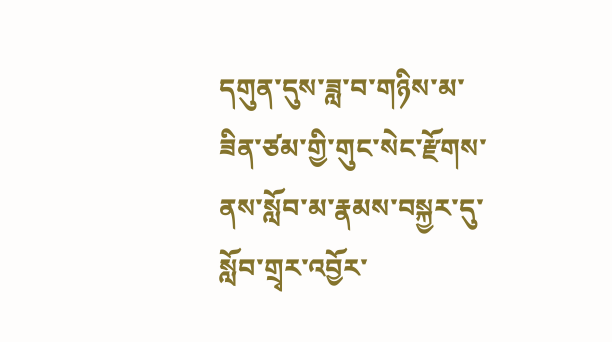དགུན་དུས་ཟླ་བ་གཉིས་མ་ཟིན་ཙམ་གྱི་གུང་སེང་རྫོགས་ནས་སློབ་མ་རྣམས་བསྐྱར་དུ་སློབ་གྲྭར་འབྱོར་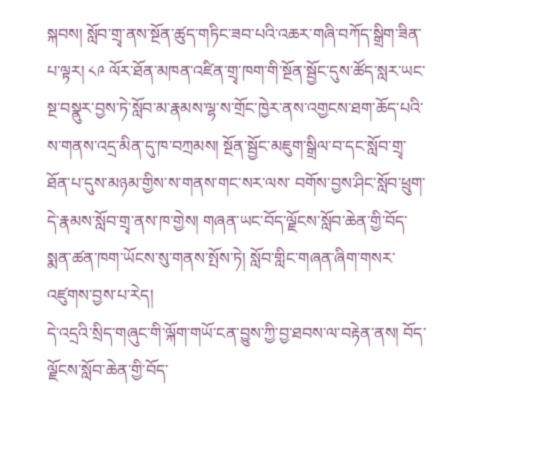སྐབས། སློབ་གྲྭ་ནས་སྔོན་ཚུད་གཏིང་ཟབ་པའི་འཆར་གཞི་བཀོད་སྒྲིག་ཟིན་པ་ལྟར། ༨༩ ལོར་ཐོན་མཁན་འཛིན་གྲྭ་ཁག་གི་སྔོན་སྦྱོང་དུས་ཚོད་སླར་ཡང་སྔ་བསྣུར་བྱས་ཏེ་སློབ་མ་རྣམས་ལྷ་ས་གྲོང་ཁྱེར་ནས་འགྱངས་ཐག་ཆོད་པའི་ས་གནས་འདྲ་མིན་དུ་ཁ་བཀྲམས། སྔོན་སྦྱོང་མཇུག་སྒྲིལ་བ་དང་སློབ་གྲྭ་ཐོན་པ་དུས་མཉམ་གྱིས་ས་གནས་གང་སར་ལས་ བགོས་བྱས་ཤིང་སློབ་ཕྲུག་དེ་རྣམས་སློབ་གྲྭ་ནས་ཁ་གྱེས། གཞན་ཡང་བོད་ལྗོངས་སློབ་ཆེན་གྱི་བོད་སྨན་ཚན་ཁག་ཡོངས་སུ་གནས་སྤོས་ཏེ། སློབ་གླིང་གཞན་ཞིག་གསར་འཛུགས་བྱས་པ་རེད།
དེ་འདྲའི་སྲིད་གཞུང་གི་ལྐོག་གཡོ་ངན་བྱུས་ཀྱི་བྱ་ཐབས་ལ་བརྟེན་ནས། བོད་ལྗོངས་སློབ་ཆེན་གྱི་བོད་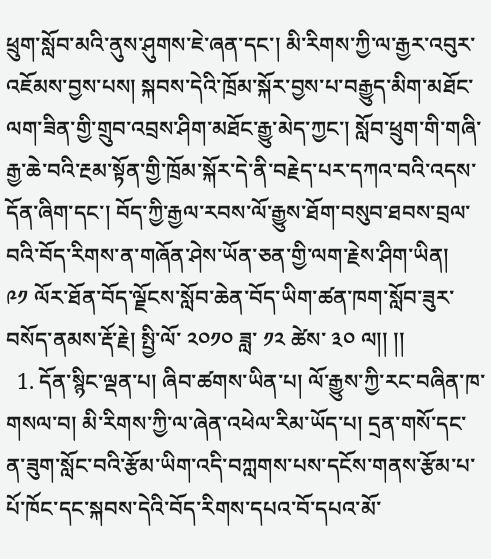ཕྲུག་སློབ་མའི་ནུས་ཤུགས་ཇེ་ཞན་དང་། མི་རིགས་ཀྱི་ལ་རྒྱར་འབུར་འཇོམས་བྱས་པས། སྐབས་དེའི་ཁྲོམ་སྐོར་བྱས་པ་བརྒྱུད་མིག་མཐོང་ལག་ཟིན་གྱི་གྲུབ་འབྲས་ཤིག་མཐོང་རྒྱུ་མེད་ཀྱང་། སློབ་ཕྲུག་གི་གཞི་རྒྱ་ཆེ་བའི་རྔམ་སྟོན་གྱི་ཁྲོམ་སྐོར་དེ་ནི་བརྗེད་པར་དཀའ་བའི་འདས་དོན་ཞིག་དང་། བོད་ཀྱི་རྒྱལ་རབས་ལོ་རྒྱུས་ཐོག་བསུབ་ཐབས་བྲལ་བའི་བོད་རིགས་ན་གཞོན་ཤེས་ཡོན་ཅན་གྱི་ལག་རྗེས་ཤིག་ཡིན།
༩༡ ལོར་ཐོན་བོད་ལྗོངས་སློབ་ཆེན་བོད་ཡིག་ཚན་ཁག་སློབ་ཟུར་བསོད་ནམས་རྡོ་རྗེ། སྤྱི་ལོ་ ༢༠༡༠ ཟླ་ ༡༢ ཚེས་ ༣༠ ལ།། །།
  1. དོན་སྙིང་ལྡན་པ། ཞིབ་ཚགས་ཡིན་པ། ལོ་རྒྱུས་ཀྱི་རང་བཞིན་ཁ་གསལ་བ། མི་རིགས་ཀྱི་ལ་ཞེན་འཕེལ་རིམ་ཡོད་པ། དྲན་གསོ་དང་ན་ཟུག་སློང་བའི་རྩོམ་ཡིག་འདི་བཀླགས་པས་དངོས་གནས་རྩོམ་པ་པོ་ཁོང་དང་སྐབས་དེའི་བོད་རིགས་དཔའ་བོ་དཔའ་མོ་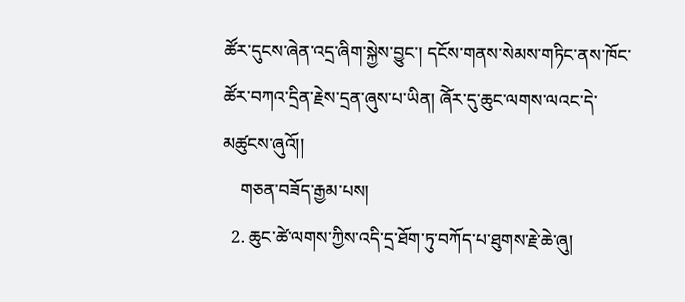ཚོར་དུངས་ཞེན་འདྲ་ཞིག་སྐྱེས་བྱུང་། དངོས་གནས་སེམས་གཏིང་ནས་ཁོང་ཚོར་བཀའ་དྲིན་རྗེས་དྲན་ཞུས་པ་ཡིན། ཞོེར་དུ་ཆུང་ལགས་ལའང་དེ་མཚུངས་ཞུའོ།།
    གཅན་བཟོད་རྒྱམ་པས།
  2. ཆུང་ཚེ་ལགས་ཀྱིས་འདི་དྲ་ཐོག་ཏུ་བཀོད་པ་ཐུགས་རྗེ་ཆེ་ཞུ།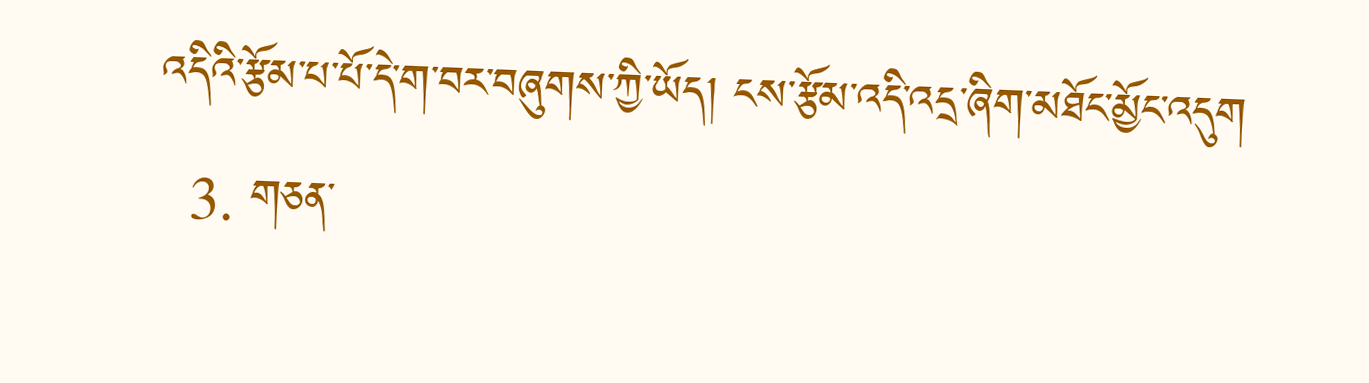འདིའི་རྩོམ་པ་པོ་དེ་ག་བར་བཞུགས་ཀྱི་ཡོད། ངས་རྩོམ་འདི་འདྲ་ཞིག་མཐོང་མྱོང་འདུག
  3. གཅན་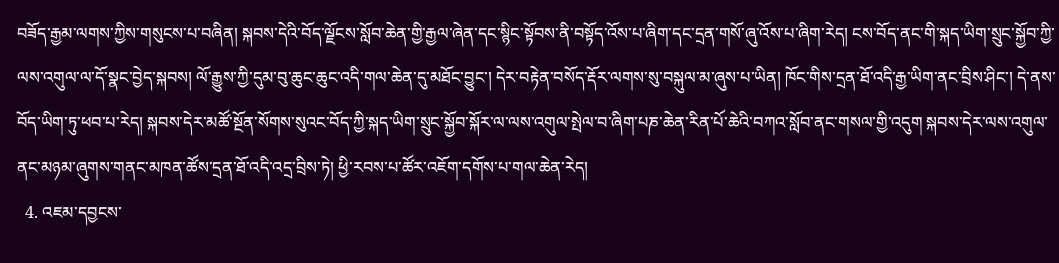བཟོད་རྒྱམ་ལགས་ཀྱིས་གསུངས་པ་བཞིན། སྐབས་དེའི་བོད་ལྗོངས་སློབ་ཆེན་གྱི་རྒྱལ་ཞེན་དང་སྙིང་སྟོབས་ནི་བསྟོད་འོས་པ་ཞིག་དང་དྲན་གསོ་ཞུ་འོས་པ་ཞིག་རེད། ངས་བོད་ནང་གི་སྐད་ཡིག་སྲུང་སྐྱོབ་ཀྱི་ལས་འགུལ་ལ་དོ་སྣང་བྱེད་སྐབས། ལོ་རྒྱུས་ཀྱི་དུམ་བུ་ཆུང་ཆུང་འདི་གལ་ཆེན་དུ་མཐོང་བྱུང་། དེར་བརྟེན་བསོད་རྡོར་ལགས་སུ་བསྐུལ་མ་ཞུས་པ་ཡིན། ཁོང་གིས་དྲན་ཐོ་འདི་རྒྱ་ཡིག་ནང་བྲིས་ཤིང་། དེ་ནས་བོད་ཡིག་ཏུ་ཕབ་པ་རེད། སྐབས་དེར་མཚོ་སྔོན་སོགས་སུའང་བོད་ཀྱི་སྐད་ཡིག་སྲུང་སྐྱོབ་སྐོར་ལ་ལས་འགུལ་སྤེལ་བ་ཞིག་པཎ་ཆེན་རིན་པོ་ཆེའི་བཀའ་སློབ་ནང་གསལ་གྱི་འདུག སྐབས་དེར་ལས་འགུལ་ནང་མཉམ་ཞུགས་གནང་མཁན་ཚོས་དྲན་ཐོ་འདི་འདྲ་བྲིས་ཏེ། ཕྱི་རབས་པ་ཚོར་འཇོག་དགོས་པ་གལ་ཆེན་རེད།
  4. འཇམ་དབྱངས་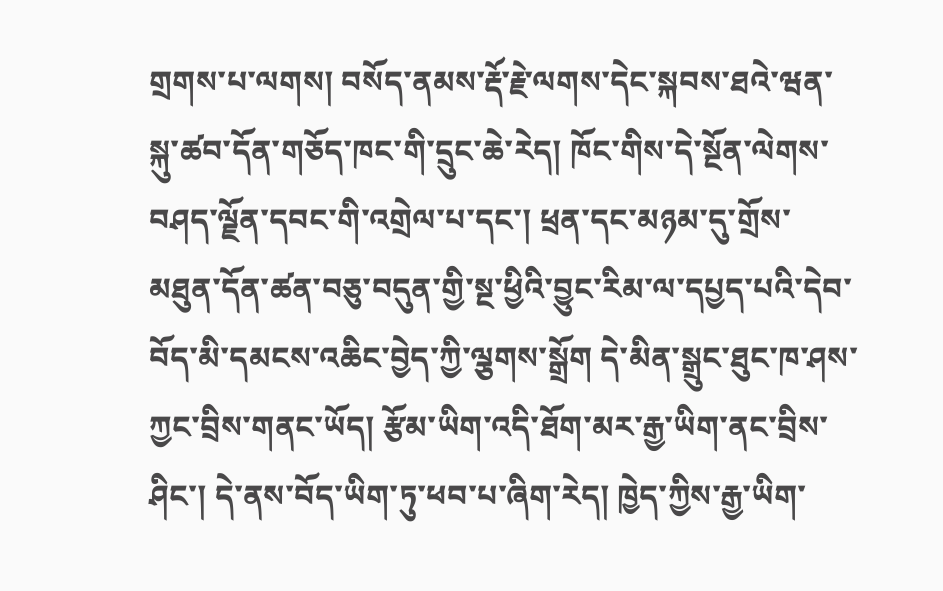གྲགས་པ་ལགས། བསོད་ནམས་རྡོ་རྗེ་ལགས་དེང་སྐབས་ཐའེ་ཝན་སྐུ་ཚབ་དོན་གཅོད་ཁང་གི་དྲུང་ཆེ་རེད། ཁོང་གིས་དེ་སྔོན་ལེགས་བཤད་ལྗོན་དབང་གི་འགྲེལ་པ་དང་། ཕྲན་དང་མཉམ་དུ་གྲོས་མཐུན་དོན་ཚན་བཅུ་བདུན་གྱི་སྔ་ཕྱིའི་བྱུང་རིམ་ལ་དཔྱད་པའི་དེབ་བོད་མི་དམངས་འཆིང་བྱེད་ཀྱི་ལྕགས་སྒྲོག དེ་མིན་སྒྲུང་ཐུང་ཁ་ཤས་ཀྱང་བྲིས་གནང་ཡོད། རྩོམ་ཡིག་འདི་ཐོག་མར་རྒྱ་ཡིག་ནང་བྲིས་ཤིང་། དེ་ནས་བོད་ཡིག་ཏུ་ཕབ་པ་ཞིག་རེད། ཁྱེད་ཀྱིས་རྒྱ་ཡིག་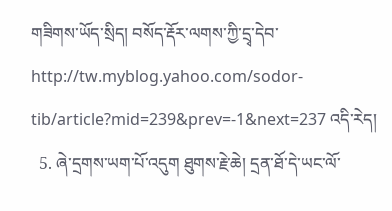གཟིགས་ཡོད་སྲིད། བསོད་རྡོར་ལགས་ཀྱི་དྲྭ་དེབ་ http://tw.myblog.yahoo.com/sodor-tib/article?mid=239&prev=-1&next=237 འདི་རེད།
  5. ཞེ་དྲགས་ཡག་པོ་འདུག ཐུགས་རྗེ་ཆེ། དྲན་ཐོ་དེ་ཡང་ལོ་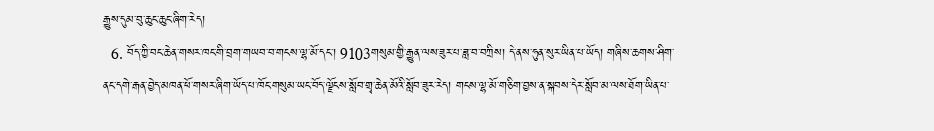རྒྱུས་དུམ་བུ་ཆུང་ཆུང་ཞིག་རེད།
  6. བོད་ཀྱི་བང་ཆེན་གསར་ཁང་གི་བྲག་གཡབ་བ་གངས་ལྷ་མོ་དང་། 9103གསུམ་གྱི་རྒྱུན་ལས་ཟུར་པ་ཟླ་བ་བཀྲིས། དེ་ནས་ཧུན་སུར་ཡིན་པ་ཡོད། གཞིས་ཆགས་ཤིག་ནང་དགེ་རྒན་བྱེད་མཁན་ཕོ་གསར་ཞིག་ཡོད་པ་ཁོང་གསུམ་ཡང་བོད་ལྗོངས་སློབ་གྲྭ་ཆེན་མོའི་སློབ་ཟུར་རེད། གངས་ལྷ་མོ་གཅིག་བྱས་ན་སྐབས་དེར་སློབ་མ་ལས་ཐོག་ཡིན་པ་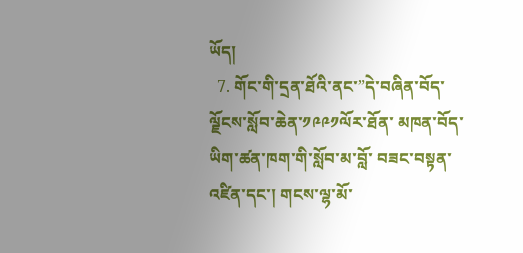ཡོད།
  7. གོང་གི་དྲན་ཐོའི་ནང་”དེ་བཞིན་བོད་ལྗོངས་སློབ་ཆེན་༡༩༩༡ལོར་ཐོན་ མཁན་བོད་ཡིག་ཚན་ཁག་གི་སློབ་མ་བློ་ བཟང་བསྟན་འཛིན་དང་། གངས་ལྷ་མོ་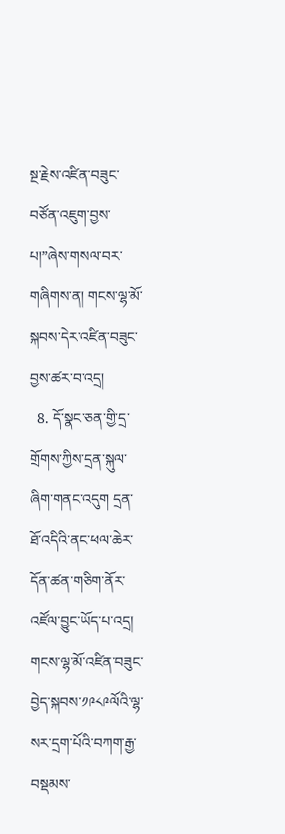སྔ་རྗེས་འཛིན་བཟུང་བཙོན་འཇུག་བྱས་པ།”ཞེས་གསལ་བར་གཞིགས་ན། གངས་ལྷ་མོ་སྐབས་དེར་འཛིན་བཟུང་བྱས་ཚར་བ་འདྲ།
  8. དོ་སྣང་ཅན་གྱི་དྲ་གྲོགས་ཀྱིས་དྲན་སྐུལ་ཞིག་གནང་འདུག དྲན་ཐོ་འདིའི་ནང་ཕལ་ཆེར་དོན་ཚན་གཅིག་ནོར་འཛོལ་བྱུང་ཡོད་པ་འདྲ། གངས་ལྷ་མོ་འཛིན་བཟུང་བྱེད་སྐབས་༡༩༨༩ལོའི་ལྷ་སར་དྲག་པོའི་བཀག་རྒྱ་བསྡམས་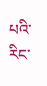པའི་རིང་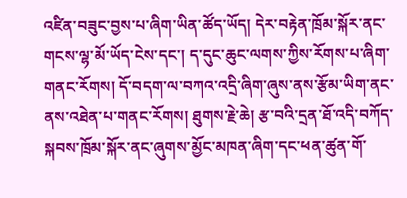འཛིན་བཟུང་བྱས་པ་ཞིག་ཡིན་ཚོད་ཡོད། དེར་བརྟེན་ཁྲོམ་སྐོར་ནང་གངས་ལྷ་མོ་ཡོད་ངེས་དང་། ད་དུང་ཆུང་ལགས་ཀྱིས་རོགས་པ་ཞིག་གནང་རོགས། དོ་བདག་ལ་བཀའ་འདྲི་ཞིག་ཞུས་ནས་རྩོམ་ཡིག་ནང་ནས་འཐེན་པ་གནང་རོགས། ཐུགས་རྗེ་ཆེ། རྩ་བའི་དྲན་ཐོ་འདི་བཀོད་སྐབས་ཁྲོམ་སྐོར་ནང་ཞུགས་མྱོང་མཁན་ཞིག་དང་ཕན་ཚུན་གོ་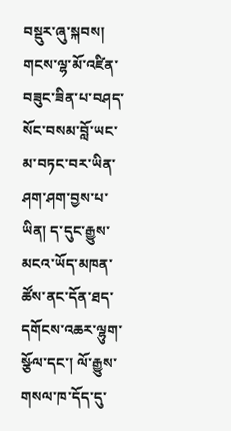བསྡུར་ཞུ་སྐབས། གངས་ལྷ་མོ་འཛིན་བཟུང་ཟིན་པ་བཤད་སོང་བསམ་བློ་ཡང་མ་བཏང་བར་ཡིན་ཤག་ཤག་བྱས་པ་ཡིན། ད་དུང་རྒྱུས་མངའ་ཡོད་མཁན་ཚོས་ནང་དོན་ཐད་དགོངས་འཆར་ལྷུག་སྩོལ་དང་། ལོ་རྒྱུས་གསལ་ཁ་དོད་དུ་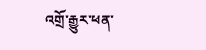འགྲོ་རྒྱུར་ཕན་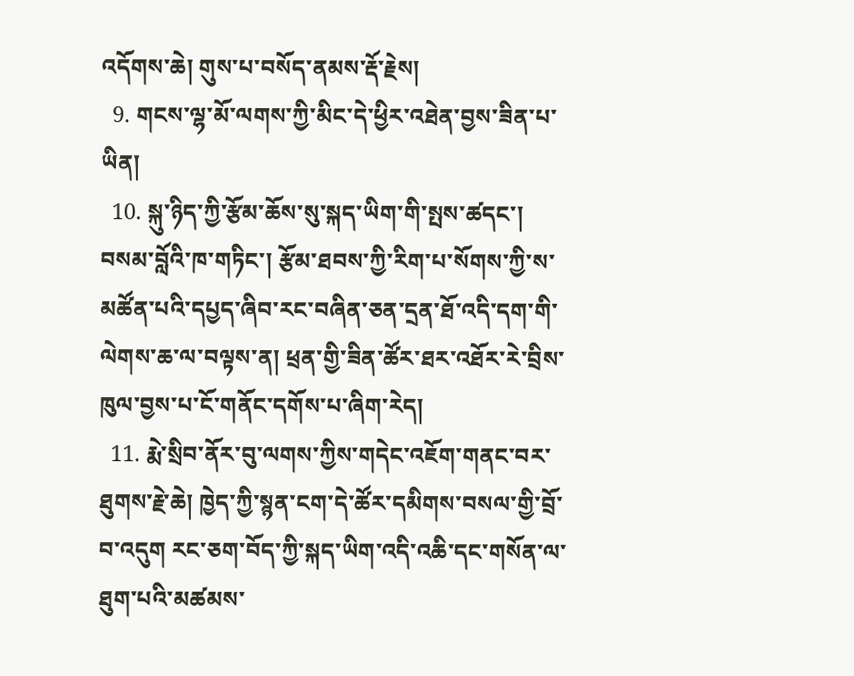འདོགས་ཆེ། གུས་པ་བསོད་ནམས་རྡོ་རྗེས།
  9. གངས་ལྷ་མོ་ལགས་ཀྱི་མིང་དེ་ཕྱིར་འཐེན་བྱས་ཟིན་པ་ཡིན།
  10. སྐུ་ཉིད་ཀྱི་རྩོམ་ཆོས་སུ་སྐད་ཡིག་གི་སྤས་ཚདང་། བསམ་བློའི་ཁ་གཏིང་། རྩོམ་ཐབས་ཀྱི་རིག་པ་སོགས་ཀྱི་ས་མཚོན་པའི་དཔྱད་ཞིབ་རང་བཞིན་ཅན་དྲན་ཐོ་འདི་དག་གི་ལེགས་ཆ་ལ་བལྟས་ན། ཕྲན་གྱི་ཟིན་ཚོར་ཐར་འཐོར་རེ་བྲིས་ཁུལ་བྱས་པ་ངོ་གནོང་དགོས་པ་ཞིག་རེད།
  11. རྨེ་སྲིབ་ནོར་བུ་ལགས་ཀྱིས་གདེང་འཇོག་གནང་བར་ཐུགས་རྗེ་ཆེ། ཁྱེད་ཀྱི་སྙན་ངག་དེ་ཚོར་དམིགས་བསལ་གྱི་བྲོ་བ་འདུག རང་ཅག་བོད་ཀྱི་སྐད་ཡིག་འདི་འཆི་དང་གསོན་ལ་ཐུག་པའི་མཚམས་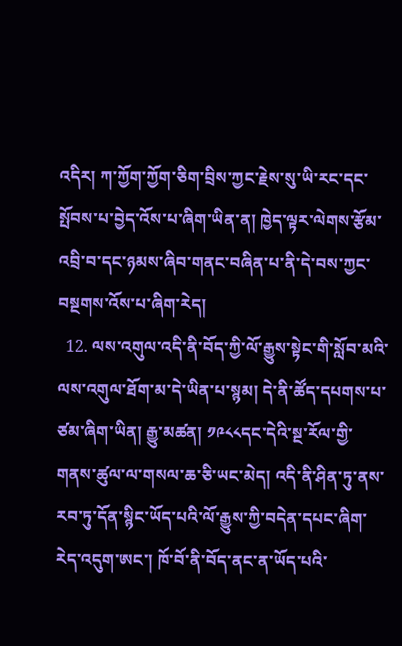འདིར། ཀ་ཀྱོག་ཀྱོག་ཅིག་བྲིས་ཀྱང་རྗེས་སུ་ཡི་རང་དང་སྤོབས་པ་བྱེད་འོས་པ་ཞིག་ཡིན་ན། ཁྱེད་ལྟར་ལེགས་རྩོམ་འབྲི་བ་དང་ཉམས་ཞིབ་གནང་བཞིན་པ་ནི་དེ་བས་ཀྱང་བསྔགས་འོས་པ་ཞིག་རེད།
  12. ལས་འགུལ་འདི་ནི་བོད་ཀྱི་ལོ་རྒྱུས་སྟེང་གི་སློབ་མའི་ལས་འགུལ་ཐོག་མ་དེ་ཡིན་པ་སྙམ། དེ་ནི་ཚོད་དཔགས་པ་ཙམ་ཞིག་ཡིན། རྒྱུ་མཚན། ༡༩༨༨དང་དེའི་སྔ་རོལ་གྱི་གནས་ཚུལ་ལ་གསལ་ཆ་ཅི་ཡང་མེད། འདི་ནི་ཤིན་ཏུ་ནས་རབ་ཏུ་དོན་སྙིང་ཡོད་པའི་ལོ་རྒྱུས་ཀྱི་བདེན་དཔང་ཞིག་རེད་འདུག་ཨང་། ཁོ་བོ་ནི་བོད་ནང་ན་ཡོད་པའི་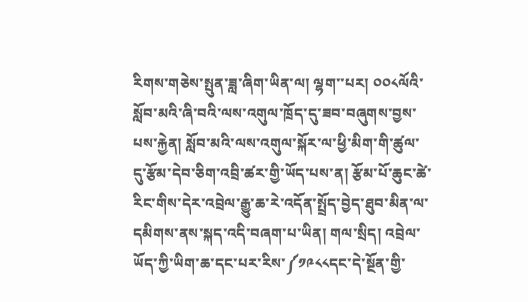རིགས་གཅེས་སྤུན་ཟླ་ཞིག་ཡིན་ལ། ལྷག་་པར། ༠༠༨ལོའི་སློབ་མའི་ཞི་བའི་ལས་འགུལ་ཁྲོད་དུ་ཟབ་བཞུགས་བྱས་པས་རྐྱེན། སློབ་མའི་ལས་འགུལ་སྐོར་ལ་ཕྱི་མིག་གི་ཚུལ་དུ་རྩོམ་དེབ་ཅིག་འབྲི་ཚར་གྱི་ཡོད་པས་ན། རྩོམ་པོ་ཆུང་ཚེ་རིང་གིས་དེར་འབྲེལ་རྒྱུ་ཆ་རེ་འདོན་སྤྲོད་བྱེད་ཐུབ་མིན་ལ་དམིགས་ནས་སྐད་འདི་བཞག་པ་ཡིན། གལ་སྲིད། འབྲེལ་ཡོད་ཀྱི་ཡིག་ཆ་དང་པར་རིས་༼༡༩༨༨དང་དེ་སྔོན་གྱི་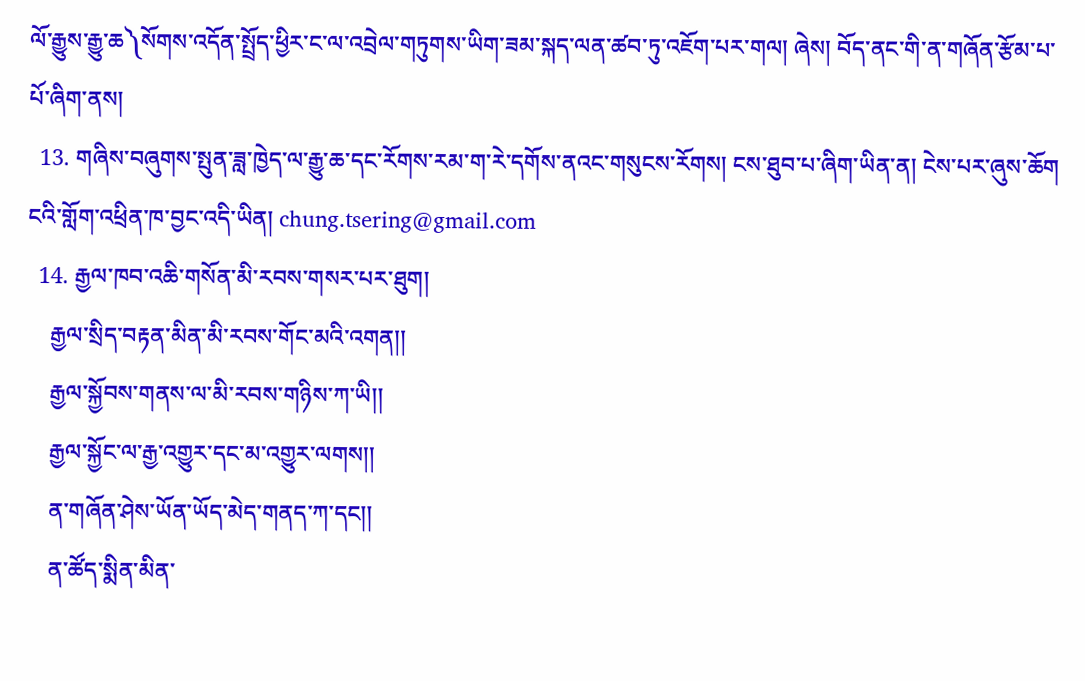ལོ་རྒྱུས་རྒྱུ་ཆ༽སོགས་འདོན་སྤྲོད་ཕྱིར་ང་ལ་འབྲེལ་གཏུགས་ཡིག་ཟམ་སྐད་ལན་ཚབ་ཏུ་འཇོག་པར་གལ། ཞེས། བོད་ནང་གི་ན་གཞོན་རྩོམ་པ་པོ་ཞིག་ནས།
  13. གཞིས་བཞུགས་སྤུན་ཟླ་ཁྱེད་ལ་རྒྱུ་ཆ་དང་རོགས་རམ་ག་རེ་དགོས་ནའང་གསུངས་རོགས། ངས་ཐུབ་པ་ཞིག་ཡིན་ན། ངེས་པར་ཞུས་ཆོག ངའི་གློག་འཕྲིན་ཁ་བྱང་འདི་ཡིན། chung.tsering@gmail.com
  14. རྒྱལ་ཁབ་འཆི་གསོན་མི་རབས་གསར་པར་ཐུག།
    རྒྱལ་སྲིད་བརྟན་མིན་མི་རབས་གོང་མའི་འགན།།
    རྒྱལ་སྐྱོབས་གནས་ལ་མི་རབས་གཉིས་ཀ་ཡི།།
    རྒྱལ་སྐྱོང་ལ་རྒྱ་འགྱུར་དང་མ་འགྱུར་ལགས།།
    ན་གཞོན་ཤེས་ཡོན་ཡོད་མེད་གནད་ཀ་དང།།
    ན་ཚོད་སྨིན་མིན་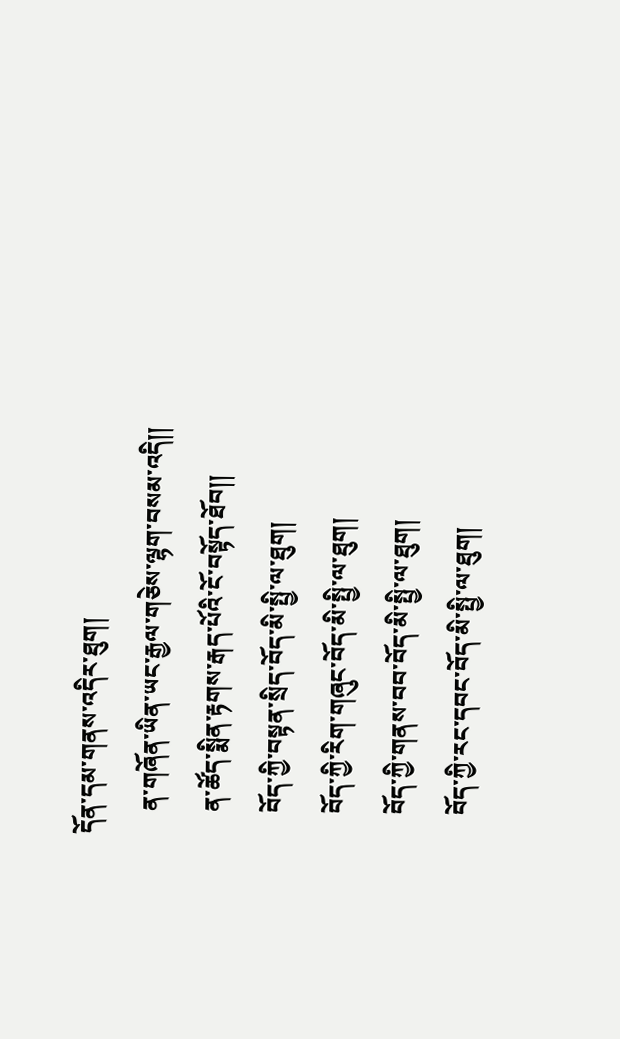དོན་དམ་གནས་འདིར་ཐུག།
    ན་གཞོན་ཡིན་ཡང་རྒྱལ་གཅེས་ལྷག་བསམ་འདི།།
    ན་ཚོད་སྨིན་རྟགས་རྒད་པོའི་ངོ་བསྟོད་ཐོབ།།
    བོད་ཀྱི་བསྟན་སྲིད་བོད་མི་སྤྱི་ལ་ཐུག།
    བོད་ཀྱི་རིག་གཞུང་བོད་མི་སྤྱི་ལ་ཐུག།
    བོད་ཀྱི་གནས་བབ་བོད་མི་སྤྱི་ལ་ཐུག།
    བོད་ཀྱི་རང་དབང་བོད་མི་སྤྱི་ལ་ཐུག།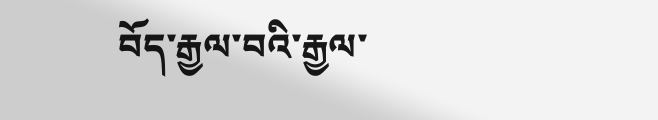བོད་རྒྱལ་བའི་རྒྱལ་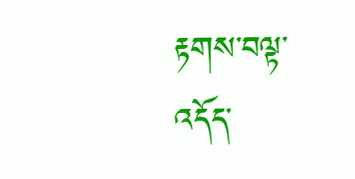རྟགས་བལྟ་འདོད་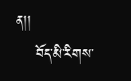ན།།
    བོད་མི་རིགས་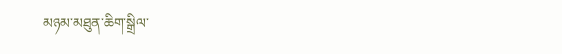མཉམ་མཐུན་ཆིག་སྒྲིལ་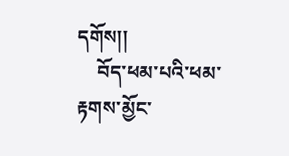དགོས།།
    བོད་ཕམ་པའི་ཕམ་རྟགས་མྱོང་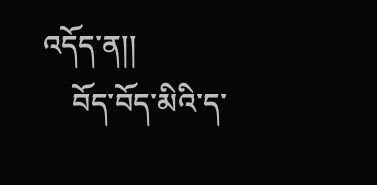འདོད་ན།།
    བོད་བོད་མིའི་ད་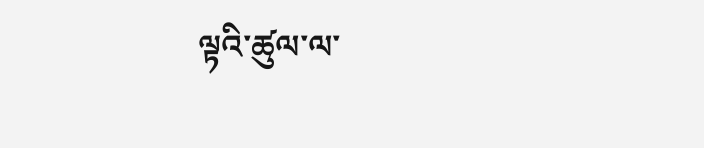ལྟའི་ཚུལ་ལ་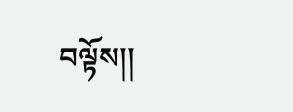བལྟོས།།